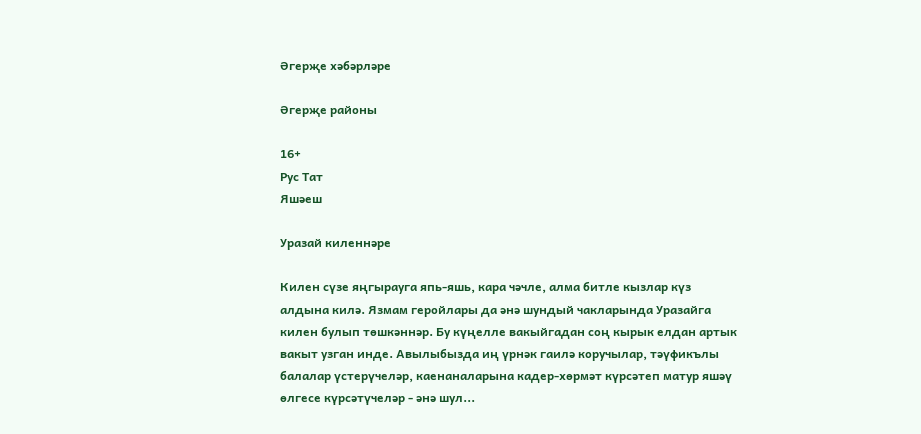Әгерҗе хәбәрләре

Әгерҗе районы

16+
Рус Тат
Яшәеш

Уразай киленнәре

Килен сүзе яңгырауга япь-яшь, кара чәчле, алма битле кызлар күз алдына килә. Язмам геройлары да әнә шундый чакларында Уразайга килен булып төшкәннәр. Бу күңелле вакыйгадан соң кырык елдан артык вакыт узган инде. Авылыбызда иң үрнәк гаилә коручылар, тәүфикълы балалар үстерүчеләр, каенаналарына кадер-хөрмәт күрсәтеп матур яшәү өлгесе күрсәтүчеләр - әнә шул...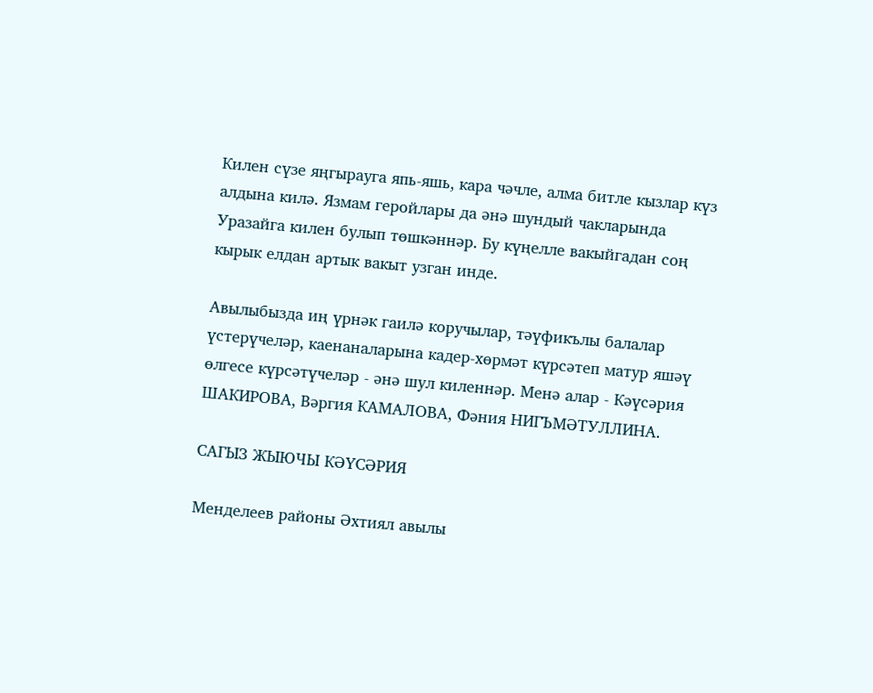Килен сүзе яңгырауга япь-яшь, кара чәчле, алма битле кызлар күз алдына килә. Язмам геройлары да әнә шундый чакларында Уразайга килен булып төшкәннәр. Бу күңелле вакыйгадан соң кырык елдан артык вакыт узган инде.

Авылыбызда иң үрнәк гаилә коручылар, тәүфикълы балалар үстерүчеләр, каенаналарына кадер-хөрмәт күрсәтеп матур яшәү өлгесе күрсәтүчеләр - әнә шул киленнәр. Менә алар - Кәүсәрия ШАКИРОВА, Вәргия КАМАЛОВА, Фәния НИГЪМӘТУЛЛИНА.

САГЫЗ ЖЫЮЧЫ КӘҮСӘРИЯ

Менделеев районы Әхтиял авылы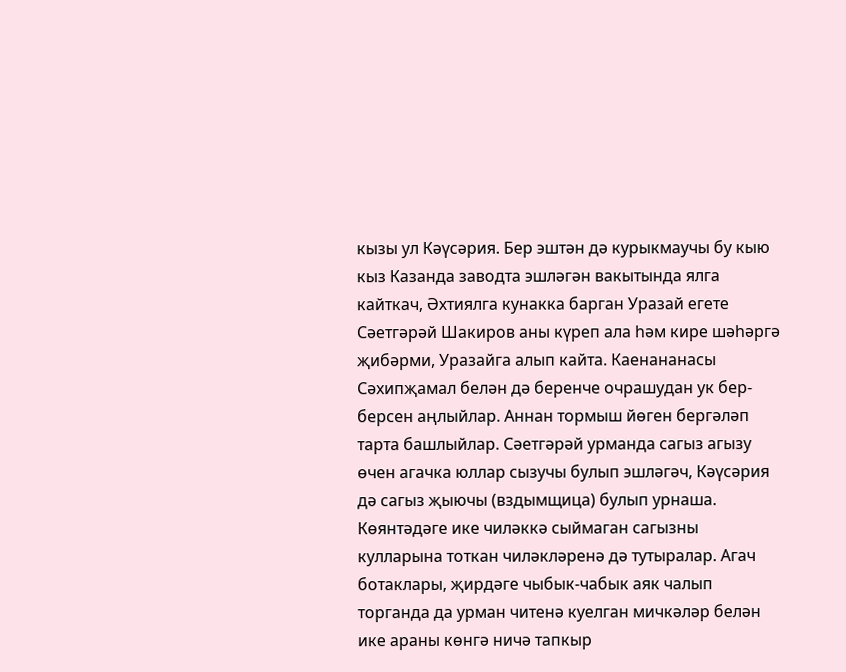кызы ул Кәүсәрия. Бер эштән дә курыкмаучы бу кыю кыз Казанда заводта эшләгән вакытында ялга кайткач, Әхтиялга кунакка барган Уразай егете Сәетгәрәй Шакиров аны күреп ала һәм кире шәһәргә җибәрми, Уразайга алып кайта. Каенананасы Сәхипҗамал белән дә беренче очрашудан ук бер-берсен аңлыйлар. Аннан тормыш йөген бергәләп тарта башлыйлар. Сәетгәрәй урманда сагыз агызу өчен агачка юллар сызучы булып эшләгәч, Кәүсәрия дә сагыз җыючы (вздымщица) булып урнаша. Көянтәдәге ике чиләккә сыймаган сагызны кулларына тоткан чиләкләренә дә тутыралар. Агач ботаклары, җирдәге чыбык-чабык аяк чалып торганда да урман читенә куелган мичкәләр белән ике араны көнгә ничә тапкыр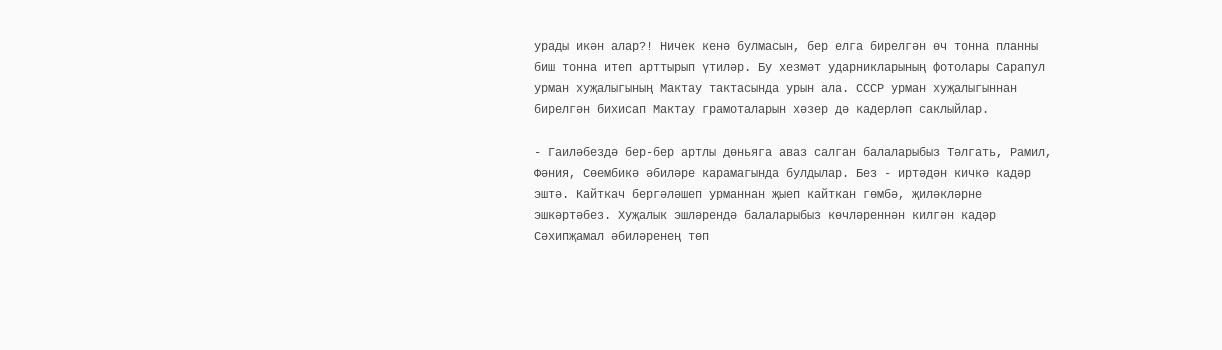урады икән алар?! Ничек кенә булмасын, бер елга бирелгән өч тонна планны биш тонна итеп арттырып үтиләр. Бу хезмәт ударникларының фотолары Сарапул урман хуҗалыгының Мактау тактасында урын ала. СССР урман хуҗалыгыннан бирелгән бихисап Мактау грамоталарын хәзер дә кадерләп саклыйлар.

- Гаиләбездә бер-бер артлы дөньяга аваз салган балаларыбыз Тәлгать, Рамил, Фәния, Сөембикә әбиләре карамагында булдылар. Без - иртәдән кичкә кадәр эштә. Кайткач бергәләшеп урманнан җыеп кайткан гөмбә, җиләкләрне эшкәртәбез. Хуҗалык эшләрендә балаларыбыз көчләреннән килгән кадәр Сәхипҗамал әбиләренең төп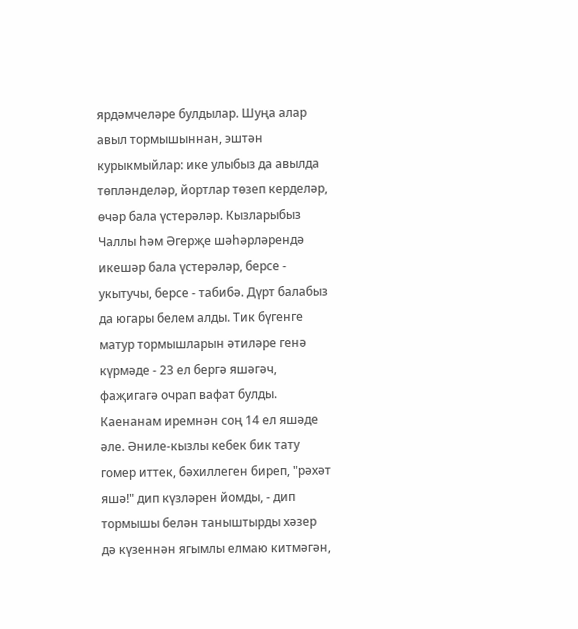ярдәмчеләре булдылар. Шуңа алар авыл тормышыннан, эштән курыкмыйлар: ике улыбыз да авылда төпләнделәр, йортлар төзеп керделәр, өчәр бала үстерәләр. Кызларыбыз Чаллы һәм Әгерҗе шәһәрләрендә икешәр бала үстерәләр, берсе - укытучы, берсе - табибә. Дүрт балабыз да югары белем алды. Тик бүгенге матур тормышларын әтиләре генә күрмәде - 23 ел бергә яшәгәч, фаҗигагә очрап вафат булды. Каенанам иремнән соң 14 ел яшәде әле. Әниле-кызлы кебек бик тату гомер иттек, бәхиллеген биреп, "рәхәт яшә!" дип күзләрен йомды, - дип тормышы белән таныштырды хәзер дә күзеннән ягымлы елмаю китмәгән,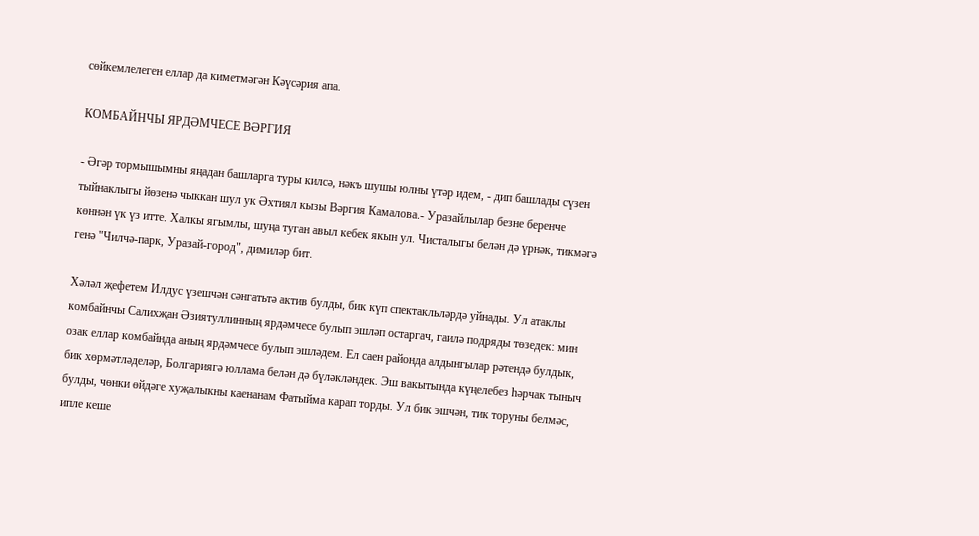сөйкемлелеген еллар да киметмәгән Кәүсәрия апа.

КОМБАЙНЧЫ ЯРДӘМЧЕСЕ ВӘРГИЯ

- Әгәр тормышымны яңадан башларга туры килсә, нәкъ шушы юлны үтәр идем, - дип башлады сүзен тыйнаклыгы йөзенә чыккан шул ук Әхтиял кызы Вәргия Камалова.- Уразайлылар безне беренче көннән үк үз итте. Халкы ягымлы, шуңа туган авыл кебек якын ул. Чисталыгы белән дә үрнәк, тикмәгә генә "Чилчә-парк, Уразай-город", димиләр бит.

Хәләл җефетем Илдус үзешчән сәнгатьтә актив булды, бик күп спектакльләрдә уйнады. Ул атаклы комбайнчы Салихҗан Әзиятуллинның ярдәмчесе булып эшләп остаргач, гаилә подряды төзедек: мин озак еллар комбайнда аның ярдәмчесе булып эшләдем. Ел саен районда алдынгылар рәтендә булдык, бик хөрмәтләделәр, Болгариягә юллама белән дә бүләкләндек. Эш вакытында күңелебез һәрчак тыныч булды, чөнки өйдәге хуҗалыкны каенанам Фатыйма карап торды. Ул бик эшчән, тик торуны белмәс, ипле кеше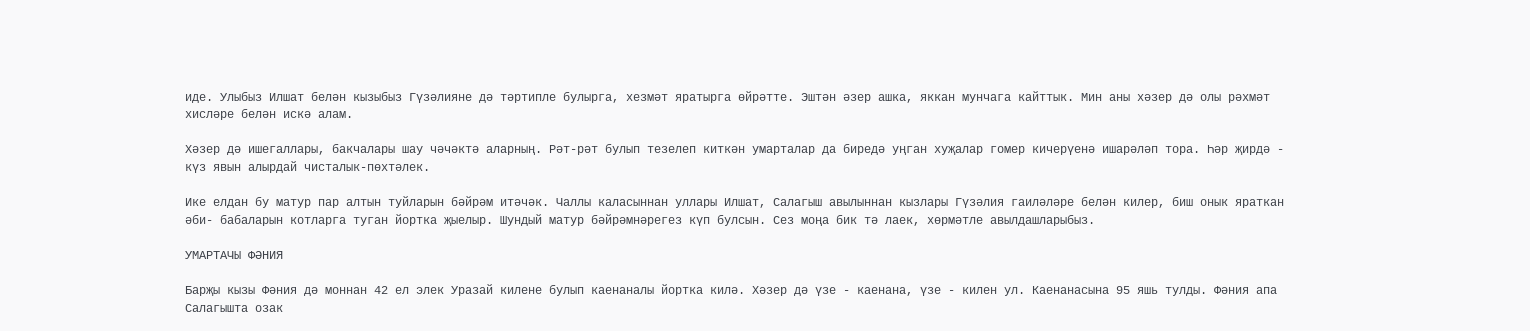иде. Улыбыз Илшат белән кызыбыз Гүзәлияне дә тәртипле булырга, хезмәт яратырга өйрәтте. Эштән әзер ашка, яккан мунчага кайттык. Мин аны хәзер дә олы рәхмәт хисләре белән искә алам.

Хәзер дә ишегаллары, бакчалары шау чәчәктә аларның. Рәт-рәт булып тезелеп киткән умарталар да биредә уңган хуҗалар гомер кичерүенә ишарәләп тора. Һәр җирдә - күз явын алырдай чисталык-пөхтәлек.

Ике елдан бу матур пар алтын туйларын бәйрәм итәчәк. Чаллы каласыннан уллары Илшат, Салагыш авылыннан кызлары Гүзәлия гаиләләре белән килер, биш онык яраткан әби- бабаларын котларга туган йортка җыелыр. Шундый матур бәйрәмнәрегез күп булсын. Сез моңа бик тә лаек, хөрмәтле авылдашларыбыз.

УМАРТАЧЫ ФӘНИЯ

Барҗы кызы Фәния дә моннан 42 ел элек Уразай килене булып каенаналы йортка килә. Хәзер дә үзе - каенана, үзе - килен ул. Каенанасына 95 яшь тулды. Фәния апа Салагышта озак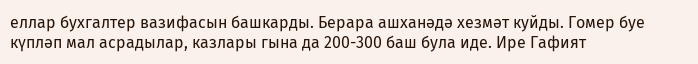еллар бухгалтер вазифасын башкарды. Берара ашханәдә хезмәт куйды. Гомер буе күпләп мал асрадылар, казлары гына да 200-300 баш була иде. Ире Гафият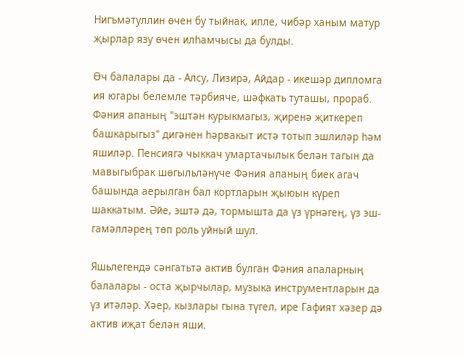Нигъмәтуллин өчен бу тыйнак, ипле, чибәр ханым матур җырлар язу өчен илһамчысы да булды.

Өч балалары да - Алсу, Лизирә, Айдар - икешәр дипломга ия югары белемле тәрбияче, шәфкать туташы, прораб. Фәния апаның "эштән курыкмагыз, җиренә җиткереп башкарыгыз" дигәнен һәрвакыт истә тотып эшлиләр һәм яшиләр. Пенсиягә чыккач умартачылык белән тагын да мавыгыбрак шөгыльләнүче Фәния апаның биек агач башында аерылган бал кортларын җыюын күреп шаккатым. Әйе, эштә дә, тормышта да үз үрнәгең, үз эш-гамәлләрең төп роль уйный шул.

Яшьлегендә сәнгатьтә актив булган Фәния апаларның балалары - оста җырчылар, музыка инструментларын да үз итәләр. Хәер, кызлары гына түгел, ире Гафият хәзер дә актив иҗат белән яши.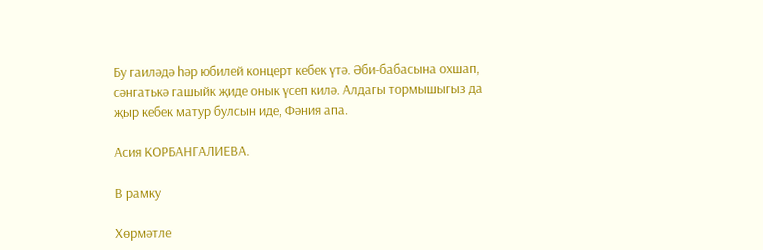Бу гаиләдә һәр юбилей концерт кебек үтә. Әби-бабасына охшап, сәнгатькә гашыйк җиде онык үсеп килә. Алдагы тормышыгыз да җыр кебек матур булсын иде, Фәния апа.

Асия КОРБАНГАЛИЕВА.

В рамку

Хөрмәтле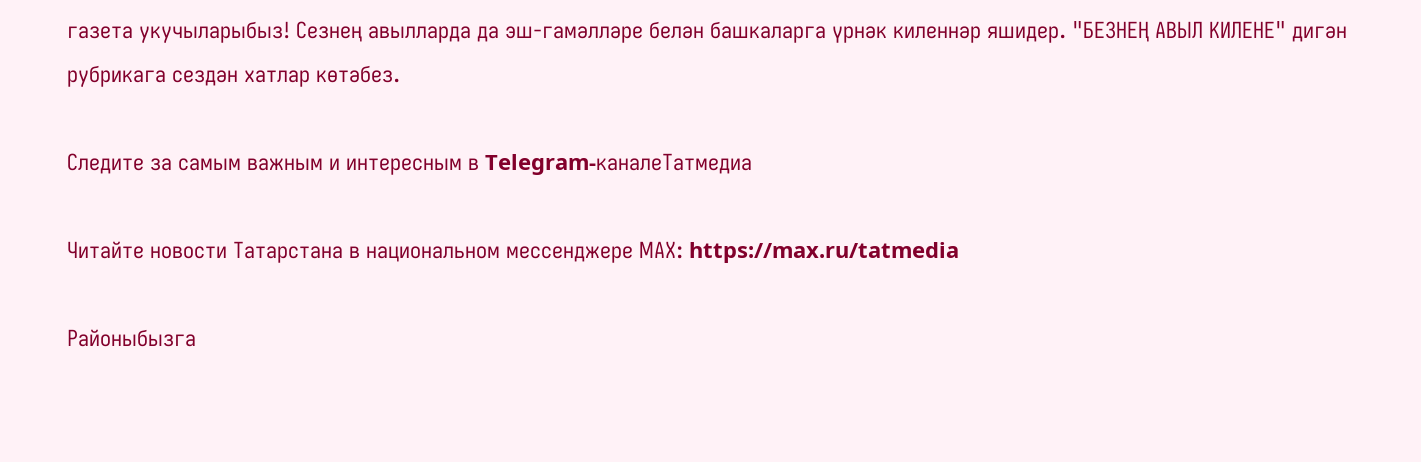газета укучыларыбыз! Сезнең авылларда да эш-гамәлләре белән башкаларга үрнәк киленнәр яшидер. "БЕЗНЕҢ АВЫЛ КИЛЕНЕ" дигән рубрикага сездән хатлар көтәбез.

Следите за самым важным и интересным в Telegram-каналеТатмедиа

Читайте новости Татарстана в национальном мессенджере MАХ: https://max.ru/tatmedia

Районыбызга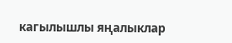кагылышлы яңалыклар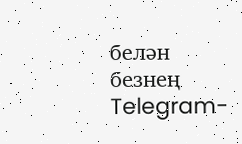белән безнең  Telegram-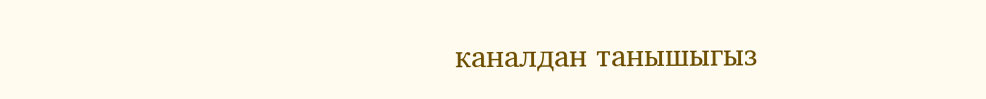каналдан танышыгыз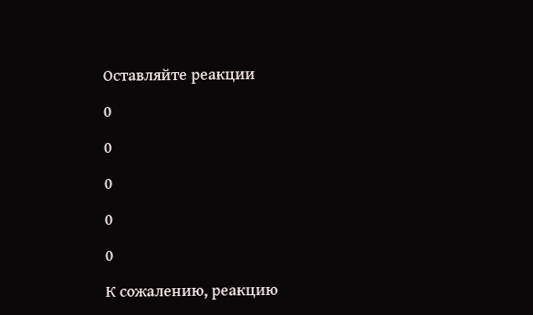Оставляйте реакции

0

0

0

0

0

К сожалению, реакцию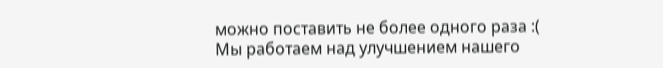можно поставить не более одного раза :(
Мы работаем над улучшением нашего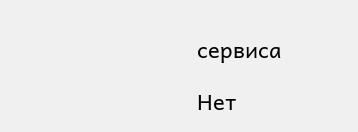сервиса

Нет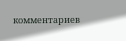комментариев